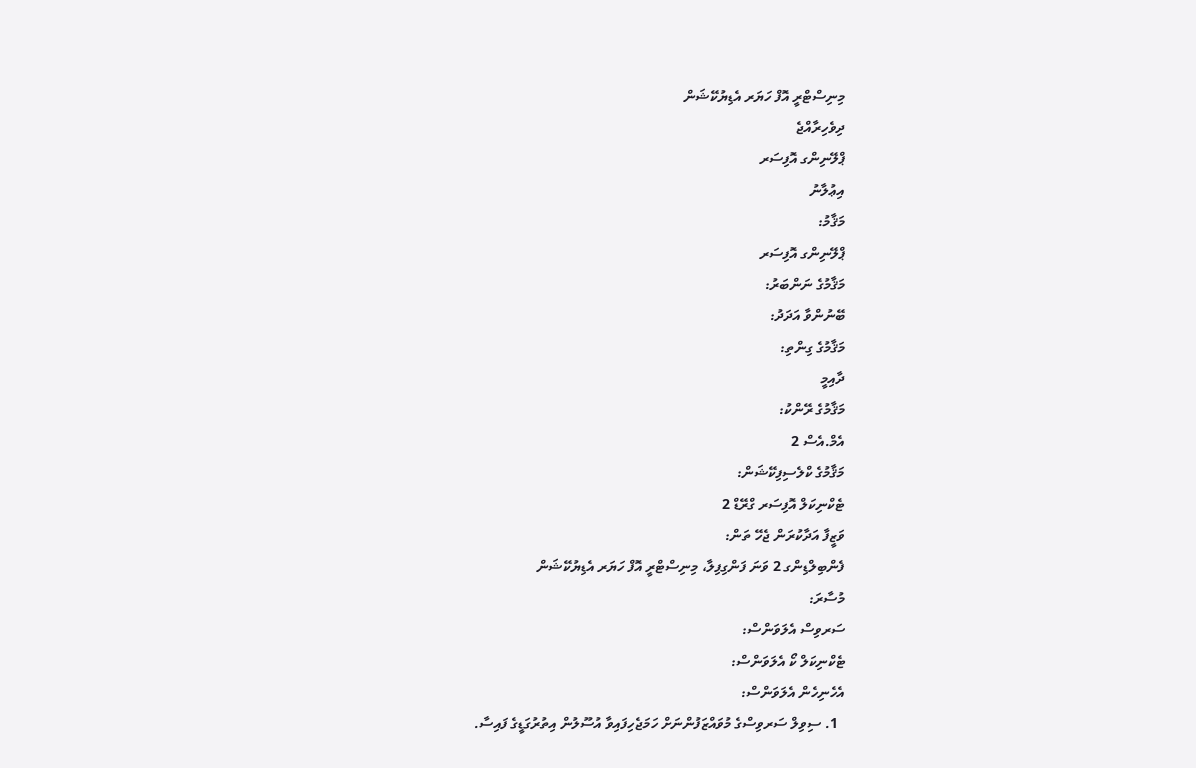މިނިސްޓްރީ އޮފް ހަޔަރ އެޑިޔުކޭޝަން
ދިވެހިރާއްޖެ
ޕްލޭނިންގ އޮފިސަރ
އިޢުލާނު
މަޤާމު:
ޕްލޭނިންގ އޮފިސަރ
މަޤާމުގެ ނަންބަރު:
ބޭނުންވާ އަދަދު:
މަޤާމުގެ ގިންތި:
ދާއިމީ
މަޤާމުގެ ރޭންކު:
އެމް.އެސް 2
މަޤާމުގެ ކްލެސިފިކޭޝަން:
ޓެކްނިކަލް އޮފިސަރ ގްރޭޑް 2
ވަޒީފާ އަދާކުރަން ޖެހޭ ތަން:
ފެންބިލްޑިންގ 2 ވަނަ ފަންގިފިލާ، މިނިސްޓްރީ އޮފް ހަޔަރ އެޑިޔުކޭޝަން
މުސާރަ:
ސަރވިސް އެލަވަންސް:
ޓެކްނިކަލް ކޯ އެލަވަންސް:
އެހެނިހެން އެލަވަންސް:
  1. ސިވިލް ސަރވިސްގެ މުވައްޒަފުންނަށް ހަމަޖެހިފައިވާ އުސޫލުން އިތުރުގަޑީގެ ފައިސާ.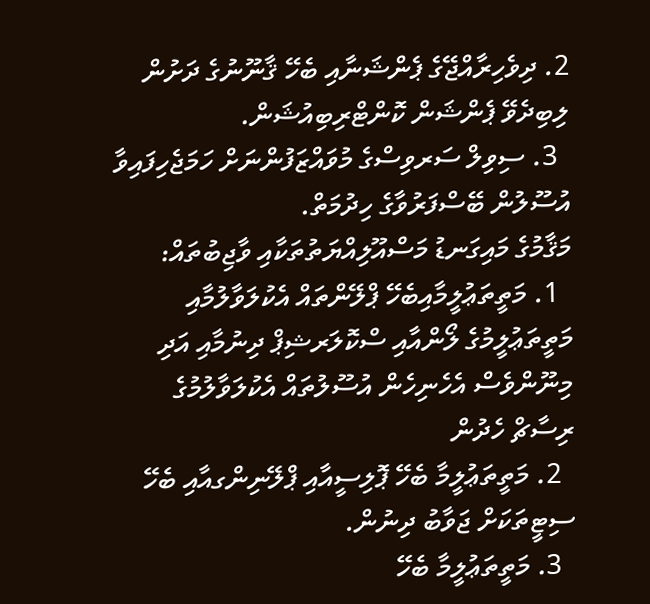2. ދިވެހިރާއްޖޭގެ ޕެންޝަނާއި ބެހޭ ޤާނޫނުގެ ދަށުން ލިބިދެވޭ ޕެންޝަން ކޮންޓްރިބިއުޝަން.
  3. ސިވިލް ސަރވިސްގެ މުވައްޒަފުންނަށް ހަމަޖެހިފައިވާ އުސޫލުން ބޭސްފަރުވާގެ ހިދުމަތް.
މަޤާމުގެ މައިގަނޑު މަސްއޫލިއްޔަތުތަކާއި ވާޖިބުތައް:
  1. މަތީތަޢުލީމާއިބެހޭ ޕްލޭންތައް އެކުލަވާލުމާއި މަތީތަޢުލީމުގެ ލޯންއާއި ސްކޮލަރޝިޕް ދިނުމާއި އަދި މިނޫންވެސް އެހެނިހެން އުސޫލުތައް އެކުލަވާލުމުގެ ރިސާޗް ހެދުން
  2. މަތީތަޢުލީމާ ބެހޭ ޕޮލިސީއާއި ޕްލޭނިންގއާއި ބެހޭ ސިޓީތަކަށް ޖަވާބު ދިނުން.
  3. މަތީތަޢުލީމާ ބެހޭ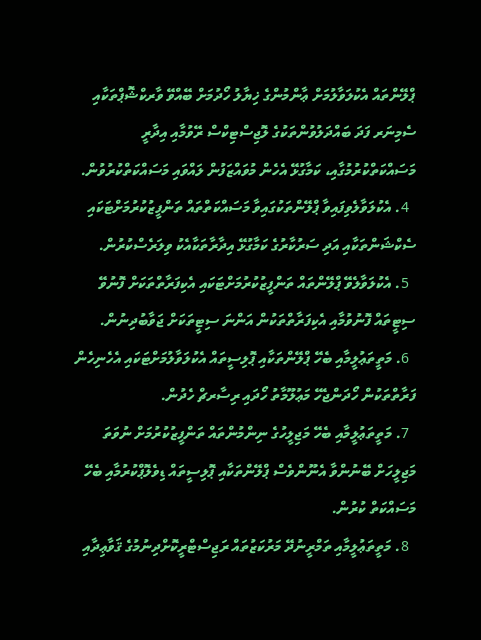ޕްލޭންތައް އެކުލަވާލުމަށް ޢާންމުންގެ ޚިޔާލު ހޯދުމަށް ބޭއްވޭ ވާރކްޝޮޕްތަކާއި ސެމިނަރ ފަދަ ބައްދަލުވުންތަކުގެ ލޮޖިސްޓިކްސް ރޭވުމާއި އިދާރީ މަސައްކަތްކުރުމުގާއި، ކަމާގުޅޭ އެހެން މުވައްޒަފުން ލައްވައި މަސައްކަތްކުރުވުން.
  4. އެކުލަވާލެވިފައިވާ ޕްލޭންތަކުގައިވާ މަސައްކަތްތައް ތަންފީޒުކުރުމަށްޓަކައި ސެކްޝަންތަކާއި އަދި ސަރުކާރުގެ ކަމާގުޅޭ އިދާރާތަކާއެކު ވިލަރެސްކުރުން.
  5. އެކުލަވާލެވޭ ޕްލޭންތައް ތަންފީޒުކުރުމަށްޓަކައި އެކިފަރާތްތަކަށް ފޮނުވޭ ސިޓީތައް ފޮނުވުމާއި އެކިފަރާތްތަކުން އަންނަ ސިޓީތަކަށް ޖަވާބުދިނުން.
  6. މަތީތަޢުލީމާއި ބެހޭ ޕްލޭންތަކާއި ޕޮލިސީތައް އެކުލަވާލުމަށްޓަކައި އެހެނިހެން ފަރާތްތަކުން ހޯދަންޖެހޭ މަޢުލޫމާތު ހޯދައި ރިސާރޗް ހެދުން.
  7. މަތީތަޢުލީމާއި ބެހޭ މަޖިލީހުގެ ނިންމުންތައް ތަންފީޒުކުރުމަށް ނުވަތަ މަޖިލީހަށް ބޭނުންވާ އެނޫންވެސް ޕްލޭންތަކާއި ޕޮލިސީތައް ޑިވެލޮޕްކުރުމާއި ބެހޭ މަސައްކަތް ކުރުން.
  8. މަތީތަޢުލީމާއި ތަމްރީނުދޭ މަރުކަޒުތައް ރަޖިސްޓްރީކޮށްދިނުމުގެ ޤަވާޢިދާއި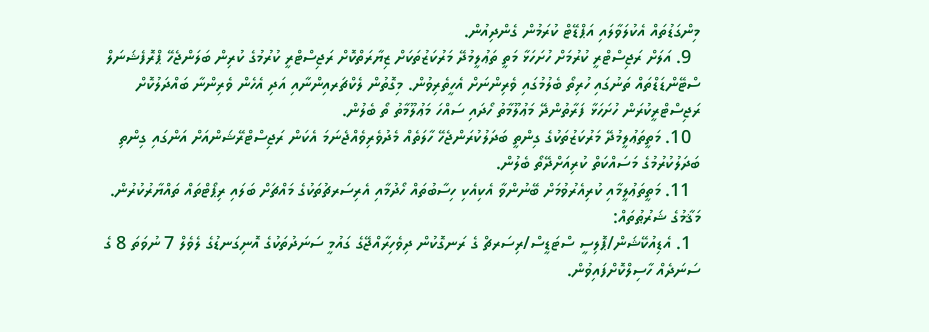މިންގަޑުތައް އެކުލަވާލައި އަޕްޑޭޓް ކުރަމުން ގެންދިއުން.
  9. އަލަށް ރަޖިސްޓްރީ ކުރުމަށް ހުށަހަޅާ މަތީ ތަޢުލީމުދޭ މަރުކަޒުތަކަށް ޒިޔާރަތްކޮށް ރަޖިސްޓްރީ ކުރުމުގެ ކުރިން ބަލަންޖެހޭ ޕްރޮފެޝަނަލް ސްޓޭންޑަޑްތައް ތަނުގައި ހުރިތޯ ބެލުމުގައި ވެރިންނަށް އެހީތެރިވުން. މިގޮތުން ލެކްޗަރއިންނާއި އަދި އެހެން ވެރިންނާ ބައްދަލުކޮށް ރަޖިސްޓްރީކުރަން ހުށަހަޅާ ފަރާތުންދޭ މަޢުލޫމާތު ހޯދައި ސައްހަ މަޢުލޫމާތު ތޯ ބެލުން.
  10. މަތީތަޢުލީމުދޭ މަރުކަޒުތަކުގެ ގިންތީ ބަދަލުކުރަންޖެހޭ ހާލަތެއް މެދުވެރިވެއްޖެނަމަ އެކަން ރަޖިސްޓްރޭޝަންއަށް އަންގައި ގިންތި ބަދަލުކުރުމުގެ މަސައްކަތް ކުރިއަށްދޭތޯ ބެލުން.
  11. މަތީތަޢުލީމާއި ކުރިއެރުވުމަށް ބޭނުންވާ އެކިއެކި ހިސާބުތައް ހޯދުމާއި އެރިސަރޗުތަކުގެ މައްޗަށް ބަލައި ރިޕޯޓްތައް ތައްޔާރުކުރުން.
މަޤާމުގެ ޝަރުޠުތައް:
  1. އެޑިއުކޭޝަން/ޕޮލިސީ ސްޓަޑީސް/ރިސަރޗް ގެ ރަނގޮކުން ދިވެހިރާއްޖޭގެ ގައުމީ ސަނަދުތަކުގެ އޮނިގަނޑުގެ ލެވެލް 7 ނުވަތަ 8 ގެ ސަނަދެއް ހާސިލްކޮށްފައިވުން.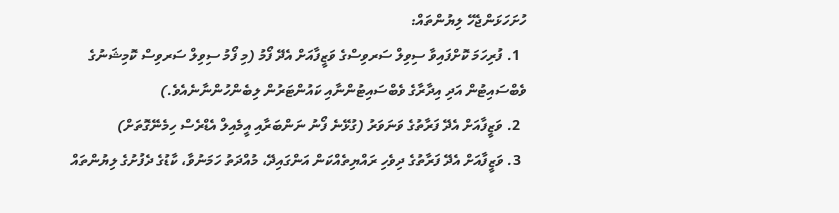ހުށަހަޅަންޖެހޭ ލިޔުންތައް:
  1. ފުރިހަމަ ކޮށްފައިވާ ސިވިލް ސަރވިސްގެ ވަޒީފާއަށް އެދޭ ފޯމު (މި ފޯމު ސިވިލް ސަރވިސް ކޮމިޝަނުގެ ވެބްސައިޓުން އަދި އިދާރާގެ ވެބްސައިޓުންނާއި ކައުންޓަރުން ލިބެންހުންނާނެއެވެ.)
  2. ވަޒީފާއަށް އެދޭ ފަރާތުގެ ވަނަވަރު (ގުޅޭނެ ފޯނު ނަންބަރާއި އީމެއިލް އެޑްރެސް ހިމެނޭގޮތަށް)
  3. ވަޒީފާއަށް އެދޭ ފަރާތުގެ ދިވެހި ރައްޔިތެއްކަން އަންގައިދޭ، މުއްދަތު ހަމަނުވާ، ކާޑުގެ ދެފުށުގެ ލިޔުންތައް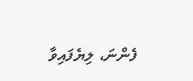ފެންނަ، ލިޔެފައިވާ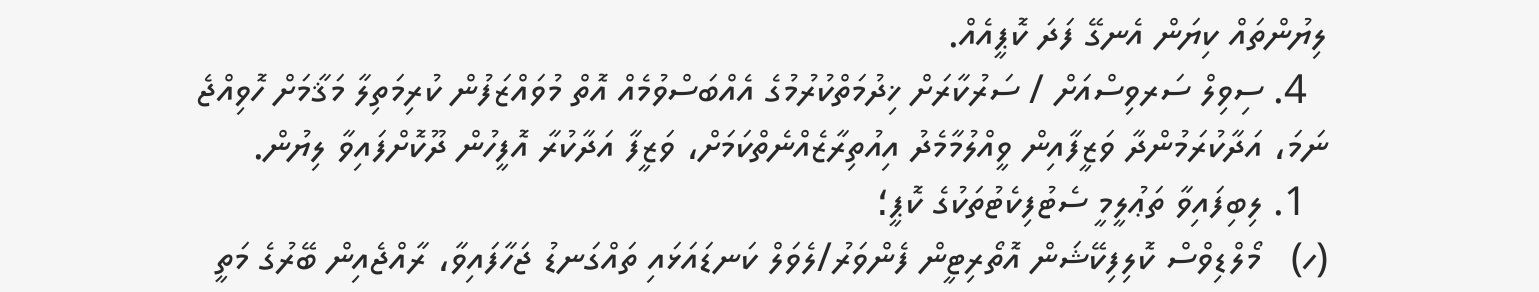ލިޔުންތައް ކިޔަން އެނގޭ ފަދަ ކޮޕީއެއް.
  4. ސިވިލް ސަރވިސްއަށް / ސަރުކާރަށް ޚިދުމަތްކުރުމުގެ އެއްބަސްވުމެއް އޮތް މުވައްޒަފުން ކުރިމަތިލާ މަޤާމަށް ހޮވިއްޖެ ނަމަ، އަދާކުރަމުންދާ ވަޒީފާއިން ވީއްލުމާމެދު އިއުތިރާޒެއްނެތްކަމަށް، ވަޒީފާ އަދާކުރާ އޮފީހުން ދޫކޮށްފައިވާ ލިޔުން.
  1. ލިބިފައިވާ ތަޢުލީމީ ސެޓުފިކެޓުތަކުގެ ކޮޕީ؛
(ހ)   މޯލްޑިވްސް ކޮލިފިކޭޝަން އޮތޯރިޓީން ފެންވަރު/ލެވަލް ކަނޑައަޅައި ތައްގަނޑު ޖަހާފައިވާ، ރާއްޖެއިން ބޭރުގެ މަތީ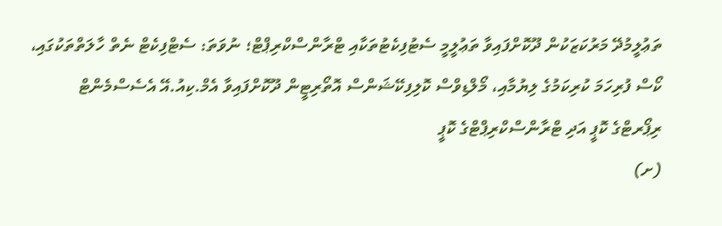ތަޢުލީމުދޭ މަރުކަޒަކުން ދޫކޮށްފައިވާ ތަޢުލީމީ ސެޓުފިކެޓުތަކާއި ޓްރާންސްކްރިޕްޓް؛ ނުވަތަ: ސެޓްފިކެޓް ނެތް ހާލަތްތަކުގައި، ކޯސް ފުރިހަމަ ކުރިކަމުގެ ލިޔުމާއި، މޯލްޑިވްސް ކޮލިފިކޭޝަންސް އޮތޯރިޓީން ދޫކޮށްފައިވާ އެމް.ކިއު.އޭ އެސެސްމެންޓް ރިޕޯރޓްގެ ކޮޕީ އަދި ޓްރާންސްކްރިޕްޓްގެ ކޮޕީ
(ށ)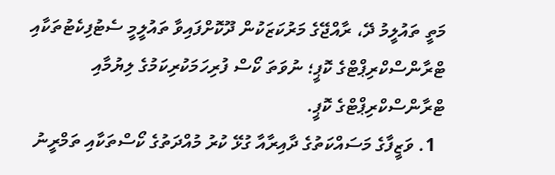މަތީ ތައުލީމު ދޭ، ރާއްޖޭގެ މަރުކަޒަކުން ދޫކޮށްފައިވާ ތައުލީމީ ސެޓުފިކެޓުތަކާއި ޓްރާންސްކްރިޕްޓްގެ ކޮޕީ؛ ނުވަތަ ކޯސް ފުރިހަމަކުރިކަމުގެ ލިޔުމާއި ޓްރާންސްކްރިޕްޓްގެ ކޮޕީ.
  1. ވަޒީފާގެ މަސައްކަތުގެ ދާއިރާއާ ގުޅޭ ކުރު މުއްދަތުގެ ކޯސްތަކާއި ތަމްރީނު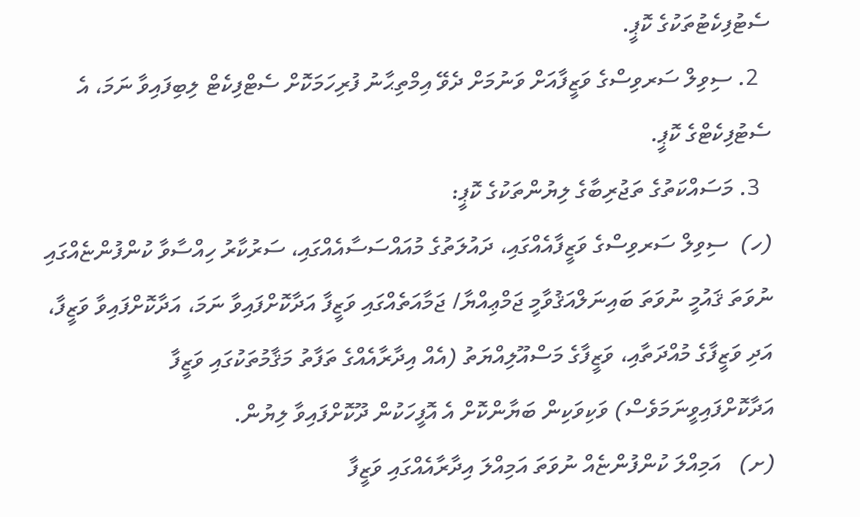ސެޓުފިކެޓުތަކުގެ ކޮޕީ.
  2. ސިވިލް ސަރވިސްގެ ވަޒީފާއަށް ވަނުމަށް ދެވޭ އިމްތިޙާނު ފުރިހަމަކޮށް ސެޓްފިކެޓް ލިބިފައިވާ ނަމަ، އެ ސެޓުފިކެޓްގެ ކޮޕީ.
  3. މަސައްކަތުގެ ތަޖުރިބާގެ ލިޔުންތަކުގެ ކޮޕީ:
(ހ)  ސިވިލް ސަރވިސްގެ ވަޒީފާއެއްގައި، ދައުލަތުގެ މުއައްސަސާއެއްގައި، ސަރުކާރު ހިއްސާވާ ކުންފުންޏެއްގައި ނުވަތަ ޤައުމީ ނުވަތަ ބައިނަލްއަޤުވާމީ ޖަމްޢިއްޔާ/ ޖަމާއަތެއްގައި ވަޒީފާ އަދާކޮށްފައިވާ ނަމަ، އަދާކޮށްފައިވާ ވަޒީފާ، އަދި ވަޒީފާގެ މުއްދަތާއި، ވަޒީފާގެ މަސްއޫލިއްޔަތު (އެއް އިދާރާއެއްގެ ތަފާތު މަޤާމުތަކުގައި ވަޒީފާ އަދާކޮށްފައިވީނަމަވެސް) ވަކިވަކިން ބަޔާންކޮށް އެ އޮފީހަކުން ދޫކޮށްފައިވާ ލިޔުން.
(ށ)   އަމިއްލަ ކުންފުންޏެއް ނުވަތަ އަމިއްލަ އިދާރާއެއްގައި ވަޒީފާ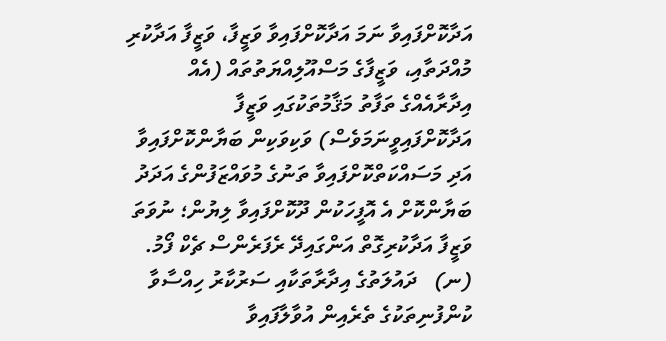އަދާކޮށްފައިވާ ނަމަ އަދާކޮށްފައިވާ ވަޒީފާ، ވަޒީފާ އަދާކުރި މުއްދަތާއި، ވަޒީފާގެ މަސްއޫލިއްޔަތުތައް (އެއް އިދާރާއެއްގެ ތަފާތު މަޤާމުތަކުގައި ވަޒީފާ އަދާކޮށްފައިވީނަމަވެސް) ވަކިވަކިން ބަޔާންކޮށްފައިވާ އަދި މަސައްކަތްކޮށްފައިވާ ތަނުގެ މުވައްޒަފުންގެ އަދަދު ބަޔާންކޮށް އެ އޮފީހަކުން ދޫކޮށްފައިވާ ލިޔުން؛ ނުވަތަ ވަޒީފާ އަދާކުރިގޮތް އަންގައިދޭ ރެފަރެންސް ޗެކް ފޯމު.
(ނ)   ދައުލަތުގެ އިދާރާތަކާއި ސަރުކާރު ހިއްސާވާ ކުންފުނިތަކުގެ ތެރެއިން އުވާލާފައިވާ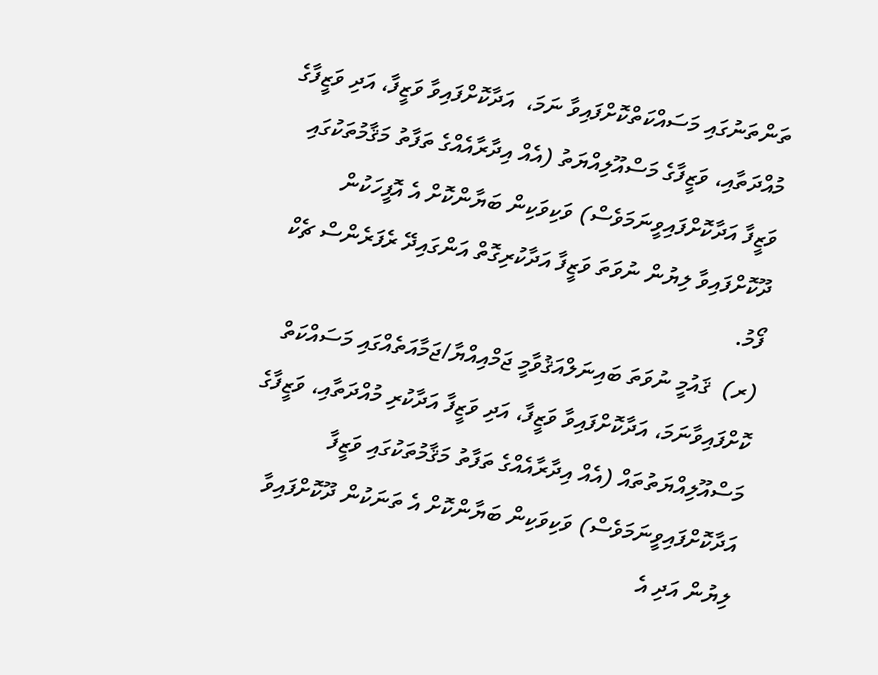ތަންތަނުގައި މަސައްކަތްކޮށްފައިވާ ނަމަ،  އަދާކޮށްފައިވާ ވަޒީފާ، އަދި ވަޒީފާގެ މުއްދަތާއި، ވަޒީފާގެ މަސްއޫލިއްޔަތު (އެއް އިދާރާއެއްގެ ތަފާތު މަޤާމުތަކުގައި ވަޒީފާ އަދާކޮށްފައިވީނަމަވެސް) ވަކިވަކިން ބަޔާންކޮށް އެ އޮފީހަކުން ދޫކޮށްފައިވާ ލިޔުން ނުވަތަ ވަޒީފާ އަދާކުރިގޮތް އަންގައިދޭ ރެފަރެންސް ޗެކް ފޯމު.
(ރ)  ޤައުމީ ނުވަތަ ބައިނަލްއަޤުވާމީ ޖަމްއިއްޔާ/ޖަމާއަތެއްގައި މަސައްކަތް ކޮށްފައިވާނަމަ، އަދާކޮށްފައިވާ ވަޒީފާ، އަދި ވަޒީފާ އަދާކުރި މުއްދަތާއި، ވަޒީފާގެ މަސްއޫލިއްޔަތުތައް (އެއް އިދާރާއެއްގެ ތަފާތު މަޤާމުތަކުގައި ވަޒީފާ އަދާކޮށްފައިވީނަމަވެސް) ވަކިވަކިން ބަޔާންކޮށް އެ ތަނަކުން ދޫކޮށްފައިވާ ލިޔުން އަދި އެ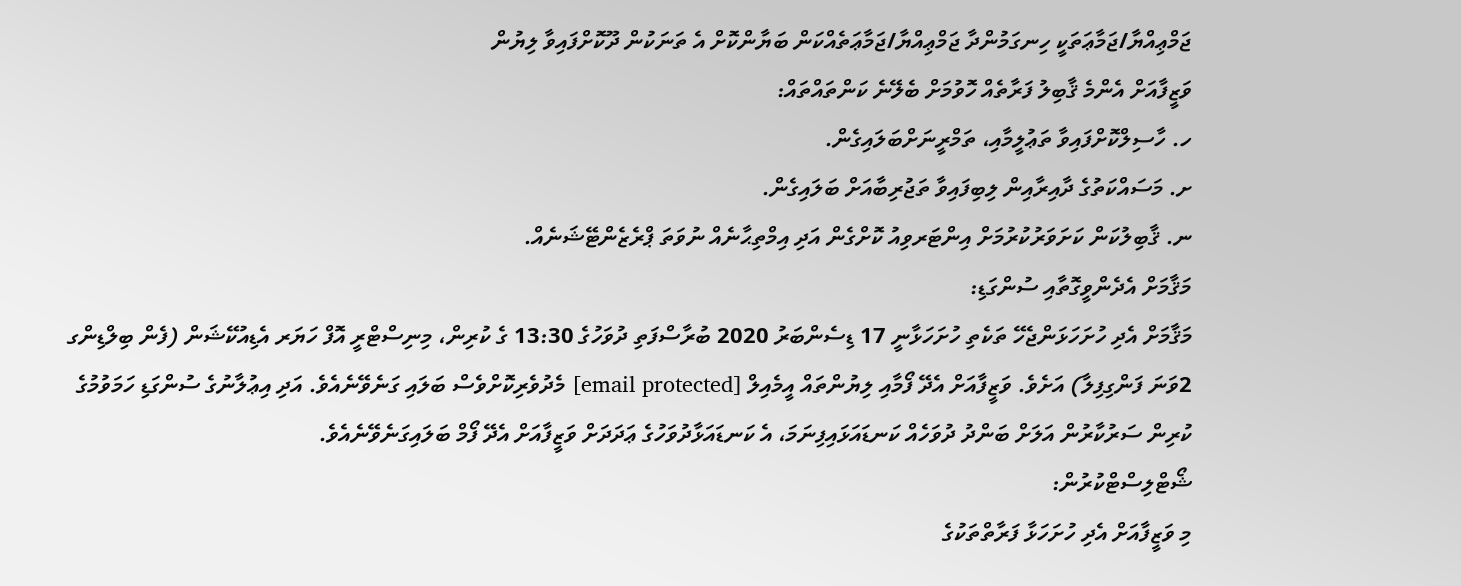ޖަމްޢިއްޔާ/ޖަމާޢަތަކީ ހިނގަމުންދާ ޖަމްޢިއްޔާ/ޖަމާޢަތެއްކަން ބަޔާންކޮށް އެ ތަނަކުން ދޫކޮށްފައިވާ ލިޔުން
ވަޒީފާއަށް އެންމެ ޤާބިލު ފަރާތެއް ހޮވުމަށް ބެލޭނެ ކަންތައްތައް:
ހ. ހާސިލްކޮށްފައިވާ ތަޢުލީމާއި، ތަމްރީނަށްބަލައިގެން.
ށ. މަސައްކަތުގެ ދާއިރާއިން ލިބިފައިވާ ތަޖުރިބާއަށް ބަލައިގެން.
ނ. ޤާބިލުކަން ކަށަވަރުކުރުމަށް އިންޓަރވިއު ކޮށްގެން އަދި އިމްތިޙާނެއް ނުވަތަ ޕްރެޒެންޓޭޝަނެއް.
މަޤާމަށް އެދެންވީގޮތާއި ސުންގަޑި:
މަޤާމަށް އެދި ހުށަހަޅަންޖެހޭ ތަކެތި ހުށަހަޅާނީ 17 ޑިސެންބަރު 2020 ބުރާސްފަތި ދުވަހުގެ 13:30 ގެ ކުރިން، މިނިސްޓްރީ އޮފް ހަޔަރ އެޑިއުކޭޝަން (ފެން ބިލްޑިންގ 2ވަނަ ފަންގިފިލާ) އަށެވެ. ވަޒީފާއަށް އެދޭ ފޯމާއި ލިޔުންތައް އީމެއިލް [email protected] މެދުވެރިކޮށްވެސް ބަލައި ގަނެވޭނެއެވެ. އަދި އިޢުލާނުގެ ސުންގަޑި ހަމަވުމުގެ ކުރިން ސަރުކާރުން އަލަށް ބަންދު ދުވަހެއް ކަނޑައަޅައިފިނަމަ، އެ ކަނޑައަޅާދުވަހުގެ ޢަދަދަށް ވަޒީފާއަށް އެދޭ ފޯމް ބަލައިގަނެވޭނެއެވެ.
ޝޯޓްލިސްޓްކުރުން:
މި ވަޒީފާއަށް އެދި ހުށަހަޅާ ފަރާތްތަކުގެ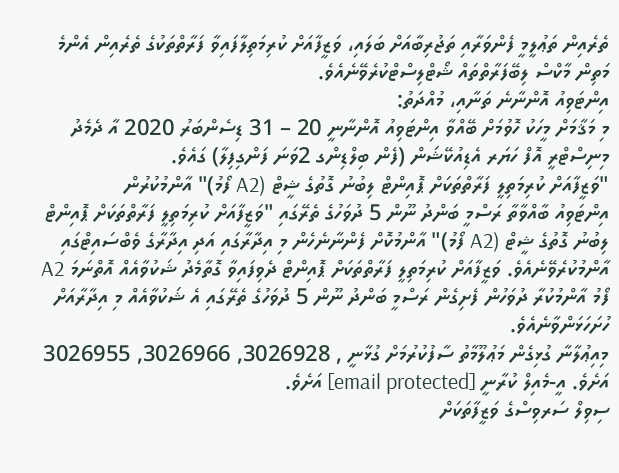ތެރެއިން ތަޢުލީމީ ފެންވަރާއި ތަޖުރިބާއަށް ބަލައި، ވަޒީފާއަށް ކުރިމަތިލާފައިވާ ފަރާތްތަކުގެ ތެރެއިން އެންމެ މަތިން މާކްސް ލިބޭފަރާތްތައް ޝޯޓްލިސްޓްކުރެވޭނެއެވެ.
އިންޓަވިއު އޮންނާނެ ތަނާއި، މުއްދަތު:
މި މަޤާމަށް މީހަކު ހޮވުމަށް ބޭއްވާ އިންޓަވިއު އޮންނާނީ 20 – 31 ޑިސެންބަރު 2020 އާ ދެމެދު މިނިސްޓްރީ އޮފް ހަޔަރ އެޑިއުކޭޝަން (ފެން ބިލްޑިންގ 2ވަނަ ފަންގިފިލާ) ގައެވެ.
"ވަޒީފާއަށް ކުރިމަތިލީ ފަރާތްތަކަށް ޕޮއިންޓް ލިބުނު ގޮތުގެ ޝީޓް (A2 ފޯމު)" އާންމުކުރުން
އިންޓަވިއު ބާއްވާތާ ރަސްމީ ބަންދު ނޫން 5 ދުވަހުގެ ތެރޭގައި "ވަޒީފާއަށް ކުރިމަތިލީ ފަރާތްތަކަށް ޕޮއިންޓް ލިބުނު ގޮތުގެ ޝީޓް (A2 ފޯމު)" އާންމުކޮށް ފެންނާނެހެން މި އިދާރާގައި އަދި އިދާރާގެ ވެބްސައިޓްގައި އާންމުކުރެވޭނެއެވެ. ވަޒީފާއަށް ކުރިމަތިލީ ފަރާތްތަކަށް ޕޮއިންޓް ދެވިފައިވާ ގޮތާމެދު ޝަކުވާއެއް އޮތްނަމަ A2 ފޯމު އާންމުކުރާ ދުވަހުން ފެށިގެން ރަސްމީ ބަންދު ނޫން 5 ދުވަހުގެ ތެރޭގައި އެ ޝަކުވާއެއް މި އިދާރާއަށް ހުށަހަޅަންވާނެއެވެ.
މިއިޢުލާނާ ގުޅިގެން މަޢުލޫމާތު ސާފުކުރުމަށް ގުޅާނީ , 3026928, 3026966, 3026955 އަށެވެ. އީ-މެއިލް ކުރާނީ [email protected] އަށެވެ.
ސިވިލް ސަރވިސްގެ ވަޒީފާތަކަށް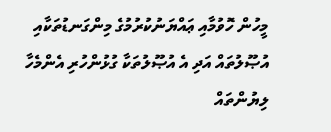މީހުން ހޮވުމާއި ޢައްޔަނުކުރުމުގެ މިންގަނޑުތަކާއި އުޞޫލުތައް އަދި އެ އުޞޫލުތަކާ ގުޅުންހުރި އެންމެހާ ލިޔުންތައް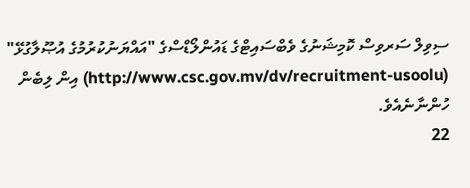ސިވިލް ސަރވިސް ކޮމިޝަނުގެ ވެބްސައިޓްގެ ޑައުންލޯޑްސްގެ "އައްޔަނުކުރުމުގެ އުޞޫލާގުޅޭ" (http://www.csc.gov.mv/dv/recruitment-usoolu) އިން ލިބެން ހުންނާނެއެވެ.
22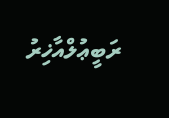ރަބީޢުލްއާޚިރު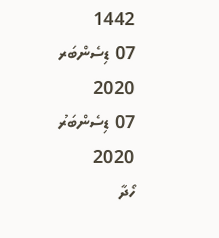1442
07 ޑިސެންބަރ   2020
07 ޑިސެންބަރު 2020
ހޯދާ